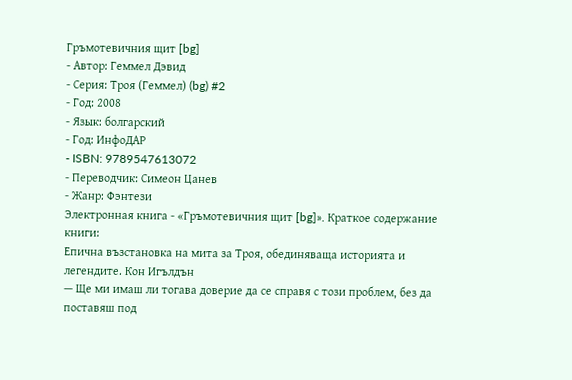Гръмотевичния щит [bg]
- Автор: Геммел Дэвид
- Серия: Троя (Геммел) (bg) #2
- Год: 2008
- Язык: болгарский
- Год: ИнфоДАР
- ISBN: 9789547613072
- Переводчик: Симеон Цанев
- Жанр: Фэнтези
Электронная книга - «Гръмотевичния щит [bg]». Краткое содержание книги:
Епична възстановка на мита за Троя, обединяваща историята и легендите. Кон Игълдън
— Ще ми имаш ли тогава доверие да се справя с този проблем, без да поставяш под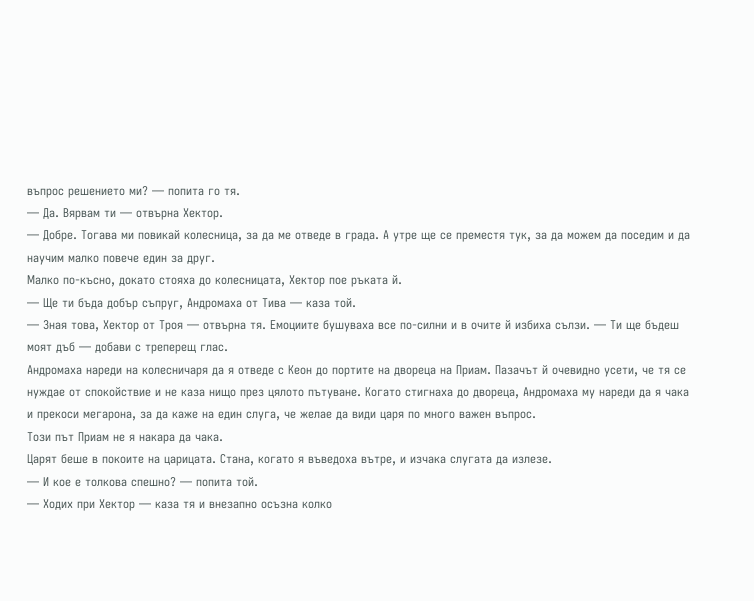въпрос решението ми? — попита го тя.
— Да. Вярвам ти — отвърна Хектор.
— Добре. Тогава ми повикай колесница, за да ме отведе в града. А утре ще се преместя тук, за да можем да поседим и да научим малко повече един за друг.
Малко по-късно, докато стояха до колесницата, Хектор пое ръката й.
— Ще ти бъда добър съпруг, Андромаха от Тива — каза той.
— Зная това, Хектор от Троя — отвърна тя. Емоциите бушуваха все по-силни и в очите й избиха сълзи. — Ти ще бъдеш моят дъб — добави с треперещ глас.
Андромаха нареди на колесничаря да я отведе с Кеон до портите на двореца на Приам. Пазачът й очевидно усети, че тя се нуждае от спокойствие и не каза нищо през цялото пътуване. Когато стигнаха до двореца, Андромаха му нареди да я чака и прекоси мегарона, за да каже на един слуга, че желае да види царя по много важен въпрос.
Този път Приам не я накара да чака.
Царят беше в покоите на царицата. Стана, когато я въведоха вътре, и изчака слугата да излезе.
— И кое е толкова спешно? — попита той.
— Ходих при Хектор — каза тя и внезапно осъзна колко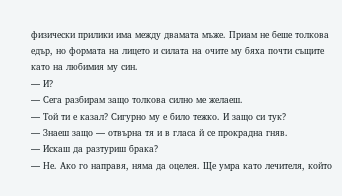физически прилики има между двамата мъже. Приам не беше толкова едър, но формата на лицето и силата на очите му бяха почти същите като на любимия му син.
— И?
— Сега разбирам защо толкова силно ме желаеш.
— Той ти е казал? Сигурно му е било тежко. И защо си тук?
— Знаеш защо — отвърна тя и в гласа й се прокрадна гняв.
— Искаш да разтуриш брака?
— Не. Ако го направя, няма да оцелея. Ще умра като лечителя, който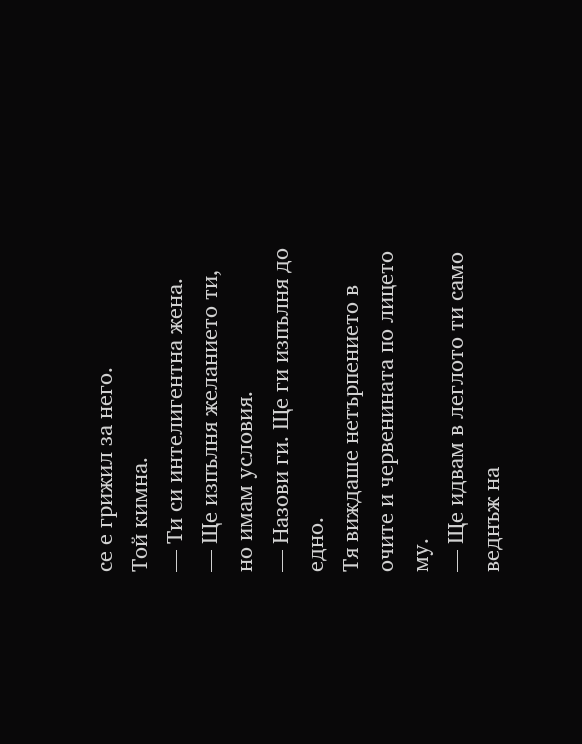се е грижил за него.
Той кимна.
— Ти си интелигентна жена.
— Ще изпълня желанието ти, но имам условия.
— Назови ги. Ще ги изпълня до едно.
Тя виждаше нетърпението в очите и червенината по лицето му.
— Ще идвам в леглото ти само веднъж на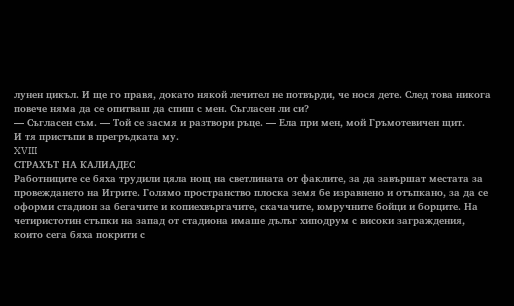лунен цикъл. И ще го правя, докато някой лечител не потвърди, че нося дете. След това никога повече няма да се опитваш да спиш с мен. Съгласен ли си?
— Съгласен съм. — Той се засмя и разтвори ръце. — Ела при мен, мой Гръмотевичен щит.
И тя пристъпи в прегръдката му.
XVIII
СТРАХЪТ НА КАЛИАДЕС
Работниците се бяха трудили цяла нощ на светлината от факлите, за да завършат местата за провеждането на Игрите. Голямо пространство плоска земя бе изравнено и отъпкано, за да се оформи стадион за бегачите и копиехвъргачите, скачачите, юмручните бойци и борците. На четиристотин стъпки на запад от стадиона имаше дълъг хиподрум с високи заграждения, които сега бяха покрити с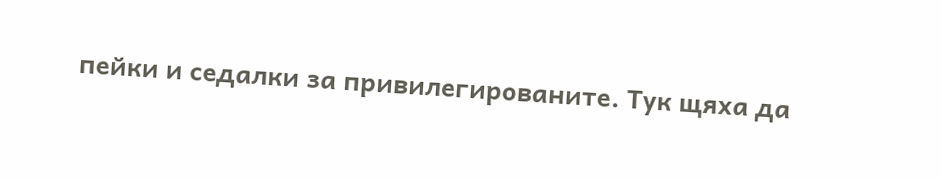пейки и седалки за привилегированите. Тук щяха да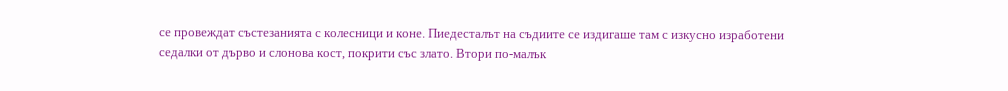се провеждат състезанията с колесници и коне. Пиедесталът на съдиите се издигаше там с изкусно изработени седалки от дърво и слонова кост, покрити със злато. Втори по-малък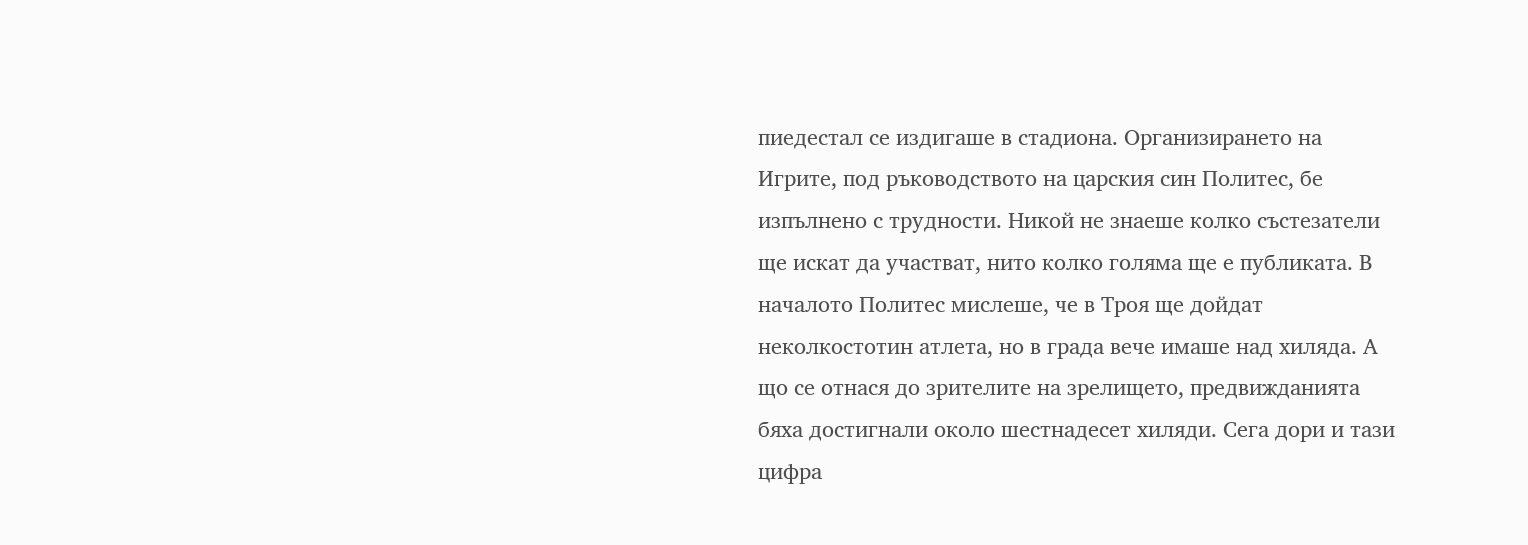пиедестал се издигаше в стадиона. Организирането на Игрите, под ръководството на царския син Политес, бе изпълнено с трудности. Никой не знаеше колко състезатели ще искат да участват, нито колко голяма ще е публиката. В началото Политес мислеше, че в Троя ще дойдат неколкостотин атлета, но в града вече имаше над хиляда. А що се отнася до зрителите на зрелището, предвижданията бяха достигнали около шестнадесет хиляди. Сега дори и тази цифра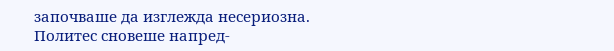започваше да изглежда несериозна.
Политес сновеше напред-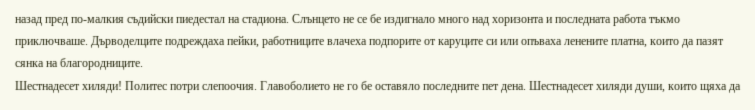назад пред по-малкия съдийски пиедестал на стадиона. Слънцето не се бе издигнало много над хоризонта и последната работа тъкмо приключваше. Дърводелците подреждаха пейки, работниците влачеха подпорите от каруците си или опъваха ленените платна, които да пазят сянка на благородниците.
Шестнадесет хиляди! Политес потри слепоочия. Главоболието не го бе оставяло последните пет дена. Шестнадесет хиляди души, които щяха да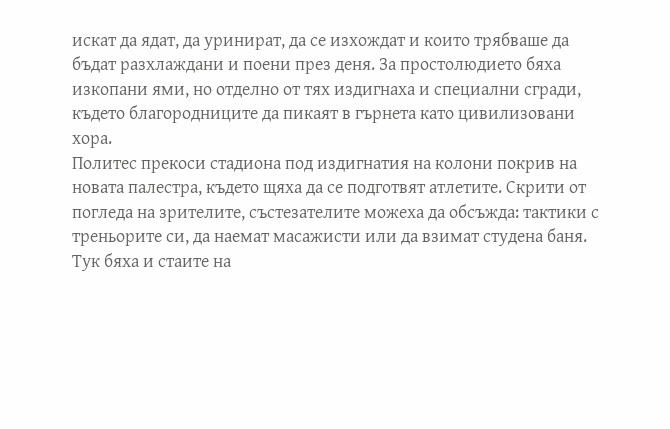искат да ядат, да уринират, да се изхождат и които трябваше да бъдат разхлаждани и поени през деня. За простолюдието бяха изкопани ями, но отделно от тях издигнаха и специални сгради, където благородниците да пикаят в гърнета като цивилизовани хора.
Политес прекоси стадиона под издигнатия на колони покрив на новата палестра, където щяха да се подготвят атлетите. Скрити от погледа на зрителите, състезателите можеха да обсъжда: тактики с треньорите си, да наемат масажисти или да взимат студена баня. Тук бяха и стаите на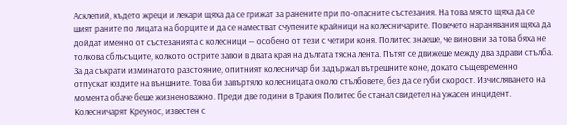Асклепий, където жреци и лекари щяха да се грижат за ранените при по-опасните състезания. На това място щяха да се шият раните по лицата на борците и да се наместват счупените крайници на колесничарите. Повечето наранявания щяха да дойдат именно от състезанията с колесници — особено от тези с четири коня. Политес знаеше, че виновни за това бяха не толкова сблъсъците, колкото острите завои в двата края на дългата тясна лента. Пътят се движеше между два здрави стълба. За да съкрати изминатото разстояние, опитният колесничар би задържал вътрешните коне, докато същевременно отпускат юздите на външните. Това би завъртяло колесницата около стълбовете, без да се губи скорост. Изчисляването на момента обаче беше жизненоважно. Преди две години в Тракия Политес бе станал свидетел на ужасен инцидент. Колесничарят Креунос, известен с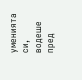уменията си, водеше пред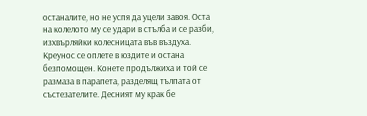останалите, но не успя да уцели завоя. Оста на колелото му се удари в стълба и се разби, изхвърляйки колесницата във въздуха. Креунос се оплете в юздите и остана безпомощен. Конете продължиха и той се размаза в парапета, разделящ тълпата от състезателите. Десният му крак бе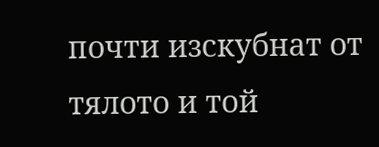почти изскубнат от тялото и той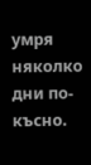умря няколко дни по-късно.